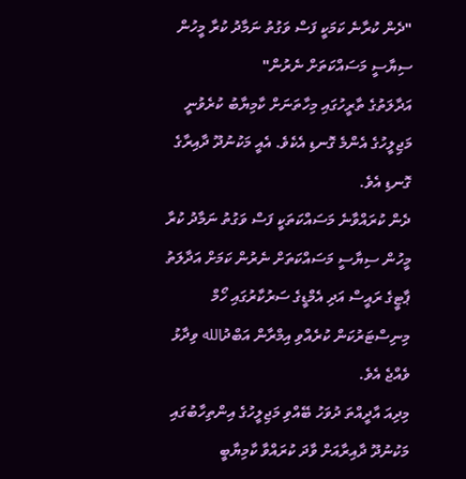"ދެން ކުރާނެ ކަމަކީ ފަސް ވަގުތު ނަމާދު ކުރާ މީހުން ސިޔާސީ މަސައްކަތަށް ނެރުން"
އަދާލަތުގެ ތާރީހުގައި މިހާތަނަށް ކާމިޔާބު ކުރެވުނީ މަޖިލީހުގެ އެންމެ ގޮނޑި އެކެވެ. އެއީ މަކުނުދޫ ދާއިރާގެ ގޮނޑި އެވެ.
ދެން ކުރައްވާނެ މަސައްކަތަކީ ފަސް ވަގުތު ނަމާދު ކުރާ މީހުން ސިޔާސީ މަސައްކަތަށް ނެރުން ކަމަށް އަދާލަތު ޕާޓީގެ ރައީސް އަދި އެމްޑީގެ ސަރުކާރުގައި ހޯމް މިނިސްޓަރުކަން ކުރެއްވި އިމްރާން އަބްދުالله ވިދާޅު ވެއްޖެ އެވެ.
މިދިއަ އާދީއްތަ ދުވަހު ބޭއްވި މަޖިލީހުގެ އިންތިހާބުގައި މަކުނުދޫ ދާއިރާއަށް ވާދަ ކުރައްވާ ކާމިޔާބީ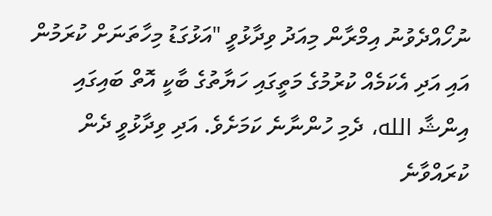ނުހޯއްދެވުނު އިމްރާން މިއަދު ވިދާޅުވީ "އަޅުގަޑު މިހާތަނަށް ކުރަމުން އައި އަދި އެކަމެއް ކުރުމުގެ މަތީގައި ހަޔާތުގެ ބާކީ އޮތް ބައިގައި އިންޝާ الله، ދެމި ހުންނާނެ ކަމަށެވެ. އަދި ވިދާޅުވީ ދެން ކުރައްވާނެ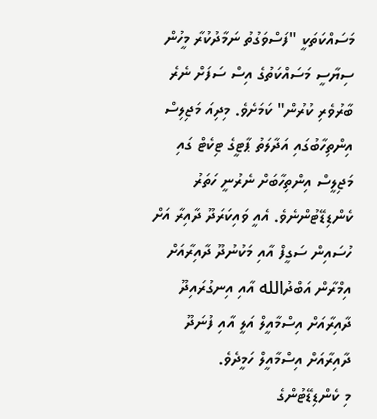މަސައްކަތަކީ "ފަސްވަގުތު ނަމާދުކުރާ މީހުން ސިޔާސީ މަސައްކަތުގެ އިސް ސަފަށް ނެރެ ބާރުވެރި ކުރުން" ކަމަށެވެ. މިދިއަ މަޖިލިސް އިންތިހާބުގައި އަދާލަތު ޕާޓީގެ ޓިކެޓް ގައި މަޖިލީސް އިންތިހާބަށް ނެރުނީ ހަތަރު ކެންޑިޑޭޓުންނެވެ. އެއީ ވައިކަރަދޫ ދާއިރާ އަށް ހުސައިން ސަގީފް އާއި މަކުނުދޫ ދާއިރާއަށް އިމްރާން އަބްދުالله އާއި އިނގުރައިދޫ ދާއިރާއަށް އިސްމާއީލް އަލީ އާއި ފުނަދޫ ދާއިރާއަށް އިސްމާއީލް ހަމީދެވެ.
މި ކެންޑިޑޭޓުންގެ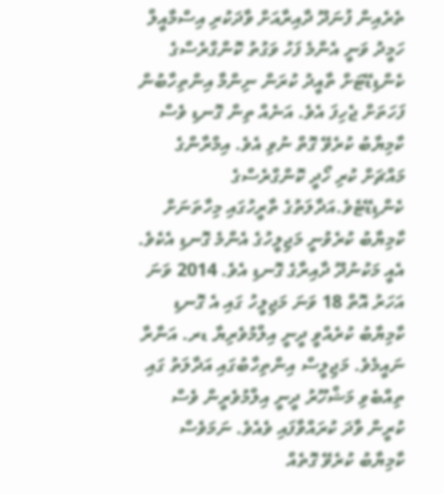ތެރެއިން ފުނަދޫ ދާއިރާއަށް ވާދަކުރި އިސްމާއީލް ހަމީދު ވަނީ އެންމެ ފަހު ވަގުތު ކޮންގްރެސްގެ ކެންޑިޑޭޓަށް ތާއީދު ކުރަން ނިންމާ އިންތިހާބުން ފަހަތަށް ޖެހިފަ އެވެ. އަނެއް ތިން ގޮނޑި ވެސް ކާމިޔާބު ކުރެވޭ ގޮތް ނުވި އެވެ. އިމްރާންގެ މައްޗަށް ކުރި ހޯދީ ކޮންގްރެސްގެ ކެންޑިޑޭޓެވެ.އަދާލަތުގެ ތާރީހުގައި މިހާތަނަށް ކާމިޔާބު ކުރެވުނީ މަޖިލީހުގެ އެންމެ ގޮނޑި އެކެވެ. އެއީ މަކުނުދޫ ދާއިރާގެ ގޮނޑި އެވެ. 2014 ވަނަ އަހަރު އޮތް 18 ވަނަ މަޖިލީހު ގައި އެ ގޮނޑި ކާމިޔާބު ކުރެއްވީ ދީނީ އިލްމުވެރިޔާ ޑރ. އަނާރާ ނައީމެވެ. މަޖިލީސް އިންތިހާބުގައި އަދާލަތު ގައި ތިއްބެވި މަޝްހޫރު ދީނީ އިލްމުވެރީން ވެސް ކުރީން ވާދަ ކުރައްވާފައި ވެއެވެ. ނަމަވެސް ކާމިޔާބު ކުރެވޭ ގޮތެއް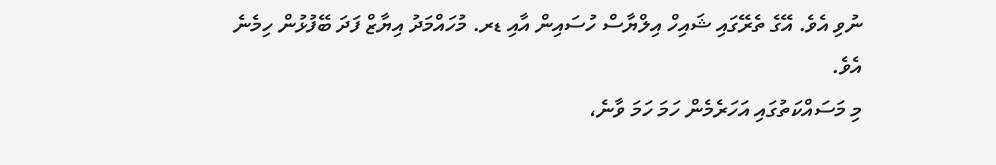ނުވި އެވެ. އޭގެ ތެރޭގައި ޝައިހް އިލްޔާސް ހުސައިން އާއި ޑރ. މުހައްމަދު އިޔާޒް ފަދަ ބޭފުޅުން ހިމެނެ އެވެ.
މި މަސައްކަތުގައި އަހަރެމެން ހަމަ ހަމަ ވާނެ،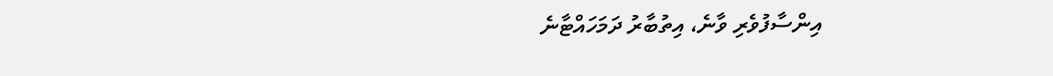އިންސާފުވެރި ވާނެ، އިތުބާރު ދަމަހައްޓާނެ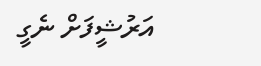އަރުޝީފަށް ނެގީ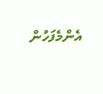އެންމެފަހުން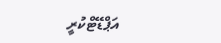އަޕްޑޭޓްކުރީ